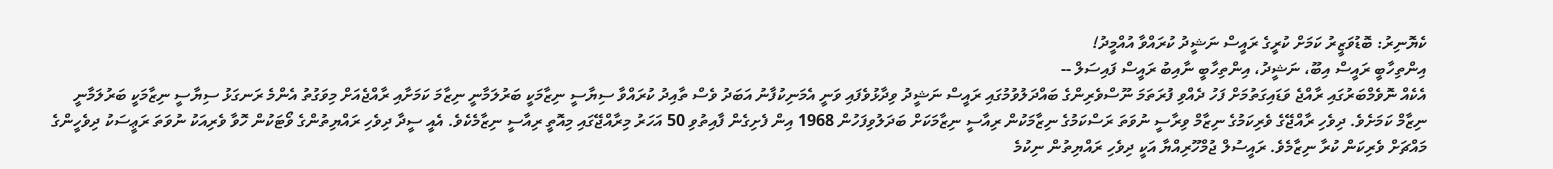ކެޔޮނިރު: ބޮޑުވަޒީރު ކަމަށް ކުރީގެ ރައީސް ނަޝީދު ކުރައްވާ އުއްމީދު!
އިންތިހާބީ ރައީސް އިބޫ، ނަޝީދު، އިންތިހާބީ ނާއިބު ރައީސް ފައިސަލް --
އެކެއް ނޮވެމްބަރުގައި ރާއްޖެ ވަޑައިގަތުމަށް ފަހު ދެއްވި ފުރަތަމަ ނޫސްވެރިންގެ ބައްދަލުވުމުގައި ރައީސް ނަޝީދު ވިދާޅުވެފައި ވަނީ އެމަނިކުފާނު އަބަދު ވެސް ތާއިދު ކުރައްވާ ސިޔާސީ ނިޒާމަކީ ބަރުލަމާނީ ނިޒާމަ ކަމަށާއި ރާއްޖެއަށް މިވަގުތު އެންމެ ރަނގަޅު ސިޔާސީ ނިޒާމަކީ ބަރުލަމާނީ ނިޒާމް ކަމަށެވެ. ދިވެހި ރާއްޖޭގެ ވެރިކަމުގެ ނިޒާމް ވިރާސީ ނުވަތަ ރަސްކަމުގެ ނިޒާމަކުން ރިއާސީ ނިޒާމަކަށް ބަދަލުވިފަހުން 1968 އިން ފެށިގެން ފާއިތުވި 50 އަހަރު މިރާއްޖޭގައި މިއޮތީ ރިއާސީ ނިޒާމެކެވެ. އެއީ ސީދާ ދިވެހި ރައްޔިތުންގެ ވޯޓަކުން ހޮވާ ވެރިއަކު ނުވަތަ ރަޢީސަކު ދިވެހީންގެ މައްޗަށް ވެރިކަން ކުރާ ނިޒާމެވެ. ރައީސުލް ޖުމްހޫރިއްޔާ އަކީ ދިވެހި ރައްޔިތުން ނިކުމެ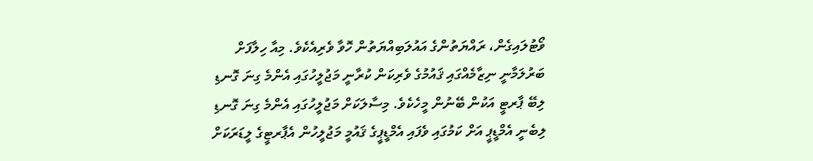ވޯޓުލައިގެން، ރައްޔަތުންގެ އައުލަބިއްޔަތުން ހޮވާ ވެރިއެކެވެ. މިއާ ހިލާފަށް ބަރުލަމާނީ ނިޒާމެއްގައި ޤައުމުގެ ވެރިކަން ކުރާނީ މަޖުލީހުގައި އެންމެ ގިނަ ގޮނޑި ލިބޭ ޕާރޓީ އަކުން ބޭނުން މީހެކެވެ. މިސާލަކަށް މަޖުލީހުގައި އެންމެ ގިނަ ގޮނޑި ލިބެނީ އެމްޑީޕީ އަށް ކަމުގައި ވެފައި އެމްޑީޕީގެ ޤައުމީ މަޖުލީހުން އެޕާރޓީގެ ލީޑަރަކަށް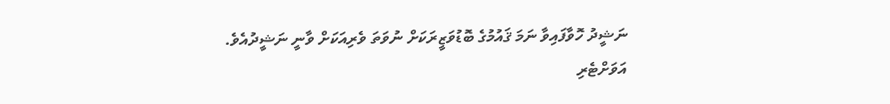ނަޝީދު ހޮވާފައިވާ ނަމަ ޤައުމުގެ ބޮޑުވަޒީރަކަށް ނުވަތަ ވެރިއަކަށް ވާނީ ނަޝީދުއެވެ.
އަވަށްޓެރި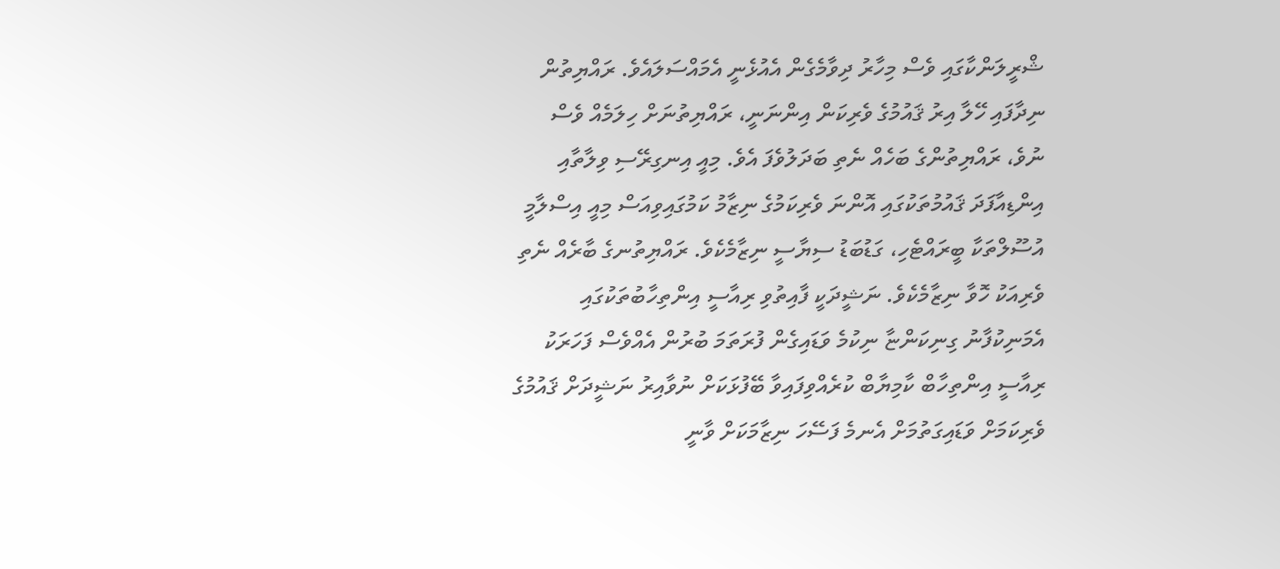ޝްރީލަންކާގައި ވެސް މިހާރު ދިވާމެގެން އެއުޅެނީ އެމައްސަލައެވެ. ރައްޔިތުން ނިދާފައި ހޭލާ އިރު ޤައުމުގެ ވެރިކަން އިންނަނީ، ރައްޔިތުނަށް ހިލަމެއް ވެސް ނުވެ، ރައްޔިތުންގެ ބަހެއް ނެތި ބަދަލުވެފަ އެވެ. މިއީ އިނގިރޭސި ވިލާތާއި އިންޑިއާފަދަ ޤައުމުތަކުގައި އޮންނަ ވެރިކަމުގެ ނިޒާމު ކަމުގައިވިއަސް މިއީ އިސްލާމީ އުސޫލްތަކާ ބީރައްޓެހި، ގަޑުބަޑު ސިޔާސީ ނިޒާމެކެވެ. ރައްޔިތުނގެ ބާރެއް ނެތި ވެރިއަކު ހޮވާ ނިޒާމެކެވެ. ނަޝީދަކީ ފާއިތުވި ރިއާސީ އިންތިހާބުތަކުގައި އެމަނިކުފާނު ގިނިކަންޏާ ނިކުމެ ވަޑައިގެން ފުރަތަމަ ބުރުން އެއްވެސް ފަހަރަކު ރިއާސީ އިންތިހާބް ކާމިޔާބް ކުރެއްވިފައިވާ ބޭފުޅަކަށް ނުވާއިރު ނަޝީދަށް ޤައުމުގެ ވެރިކަމަށް ވަޑައިގަތުމަށް އެނމެ ފަސޭހަ ނިޒާމަކަށް ވާނީ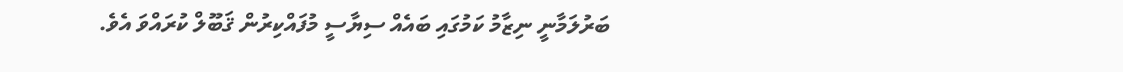ބަރުލަމާނީ ނިޒާމު ކަމުގައި ބައެއް ސިޔާސީ މުފައްކިރުން ޤަބޫލް ކުރައްވަ އެވެ.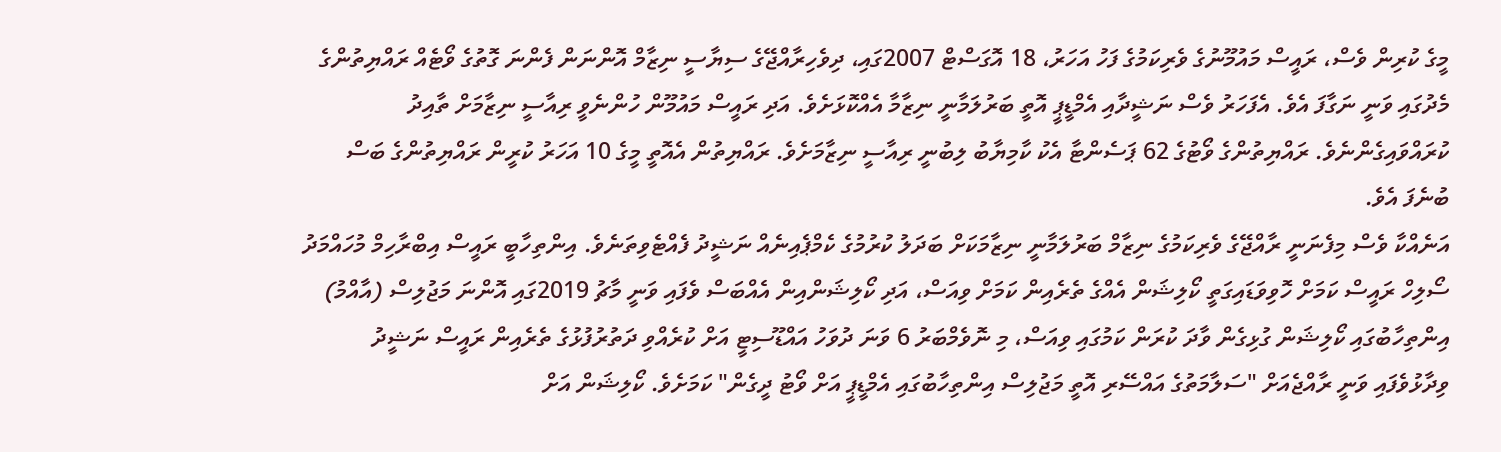މީގެ ކުރިން ވެސް، ރައީސް މައުމޫނުގެ ވެރިކަމުގެ ފަހު އަހަރު، 18 އޮގަސްޓް 2007ގައި، ދިވެހިރާއްޖޭގެ ސިޔާސީ ނިޒާމް އޮންނަން ފެންނަ ގޮތުގެ ވޯޓެއް ރައްޔިތުންގެ މެދުގައި ވަނީ ނަގާފަ އެވެ. އެފަހަރު ވެސް ނަޝީދާއި އެމްޑީޕީ އޮތީ ބަރުލަމާނީ ނިޒާމާ އެއްކޮޅަށެވެ. އަދި ރައީސް މައުމޫން ހުންނެވީ ރިއާސީ ނިޒާމަށް ތާއިދު ކުރައްވައިގެންނެވެ. ރައްޔިތުންގެ ވޯޓުގެ 62 ޕަސެންޓާ އެކު ކާމިޔާބު ލިބުނީ ރިއާސީ ނިޒާމަށެވެ. ރައްޔިތުން އެއޮތީ މީގެ 10 އަހަރު ކުރީން ރައްޔިތުންގެ ބަސް ބުނެފަ އެވެ.
އަނެއްކާ ވެސް މިފެނަނީ ރާއްޖޭގެ ވެރިކަމުގެ ނިޒާމް ބަރުލަމާނީ ނިޒާމަކަށް ބަދަލު ކުރުމުގެ ކެމްޕެއިނެއް ނަޝީދު ފެއްޓެވިތަނެވެ. އިންތިހާބީ ރައީސް އިބްރާހިމް މުހައްމަދު ސޯލިހް ރައީސް ކަމަށް ހޮވިވަޑައިގަތީ ކޯލިޝަން އެއްގެ ތެރެއިން ކަމަށް ވިއަސް، އަދި ކޯލިޝަންއިން އެއްބަސް ވެފައި ވަނީ މާޗު 2019ގައި އޮންނަ މަޖުލިސް (އާއްމު) އިންތިހާބުގައި ކޯލިޝަން ގުޅިގެން ވާދަ ކުރަން ކަމުގައި ވިއަސް، މި ނޮވެމްބަރު 6 ވަނަ ދުވަހު އައްޑޫސިޓީ އަށް ކުރެއްވި ދަތުރުފުޅުގެ ތެރެއިން ރައީސް ނަޝީދު ވިދާޅުވެފައި ވަނީ ރާއްޖެއަށް "ސަލާމަތުގެ އައްސޭރި އޮތީ މަޖުލިސް އިންތިހާބުގައި އެމްޑީޕީ އަށް ވޯޓު ދީގެން" ކަމަށެވެ. ކޯލިޝަން އަށް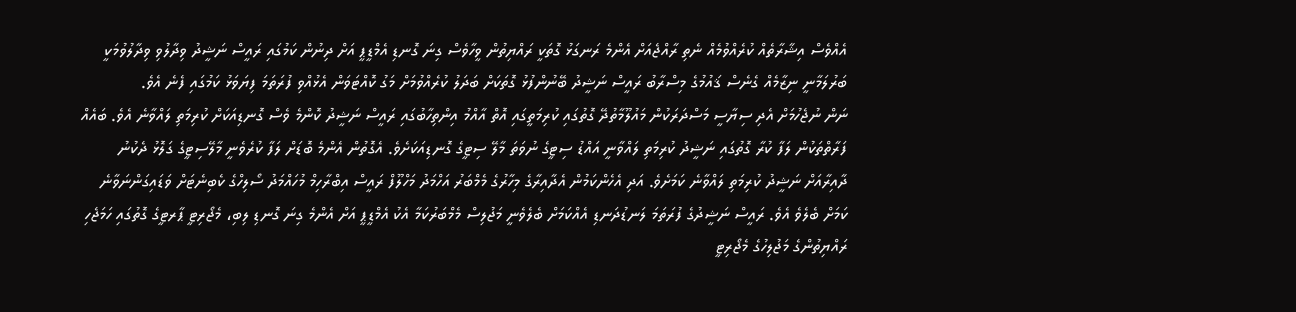އެއްވެސް އިޝާރާތެއް ކުރެއްވުމެއް ނެތި ރާއްޖެއަށް އެންމެ ރަނގަޅު ގޮތަކީ ރައްޔިތުން ވީހާވެސް ގިނަ ގޮނޑި އެމްޑީޕީ އަށް ދިނުން ކަމުގައި ރައީސް ނަޝީދު ވިދާލުވި ވިދާލުވުމަކީ ބަރުލަމާނީ ނިޒާމެއް ގެނެސް ޤައުމުގެ މިސްރާބު ރައީސް ނަޝީދު ބޭނުންފުޅު ގޮތަކަށް ބަދަލު ކުރެއްވުމަށް މަގު ކޮއްޓަވަން އެޅުއްވި ފުރަތަމަ ފިޔަވަޅު ކަމުގައި ފެނެ އެވެ.
ނަން ނުޖެހުމަށް އެދި ސިޔާސީ މަސްދަރަކުން މައުލޫމާތުދޭ ގޮތުގައި ކުރިމަތީގައި އޮތް އާއްމު އިންތިހާބުގައި ރައީސް ނަޝީދު ކޮންމެ ވެސް ގޮނޑިއަކަށް ކުރިމަތި ލައްވާނެ އެވެ. ބައެއް ފަރާތްތަކުން ލަފާ ކުރާ ގޮތުގައި ނަޝީދު ކުރިމަތި ލައްވާނީ އައްޑު ސިޓީގެ ނުވަތަ މާލޭ ސިޓީގެ ގޮނޑިއަކަށެވެ. އެގޮތުން އެންމެ ބޮޑަށް ލަފާ ކުރެވެނީ މާލޭސިޓީގެ ގަލޮޅު ދެކުނު ދާއިރާއަށް ނަޝީދު ކުރިމަތި ލައްވާނެ ކަމަށެވެ. އަދި އެހެންކަމުން އެދާއިރާގެ މިހާރުގެ މެމްބަރު އަހްމަދު މަހްލޫފް ރައީސް އިބްރާހިމް މުހައްމަދު ސޯލިހްގެ ކެބިނެޓަށް ވަޑައިގަންނަވާނެ ކަމަށް ބެލެވެ އެވެ. ރައީސް ނަޝީދުގެ ފުރަތަމަ ލަނޑުދަނޑި އެއްކަމަށް ބެލެވެނީ މަޖުލިސް މެމްބަރުކަމާ އެކު އެމްޑީޕީ އަށް އެންމެ ގިނަ ގޮނޑި ލިބި، މެޖޯރިޓީ ޕާރޓީގެ ގޮތުގައި ހަމަޖެހި ރައްޔިތުންގެ މަޖުލިހުގެ މެޖޯރިޓީ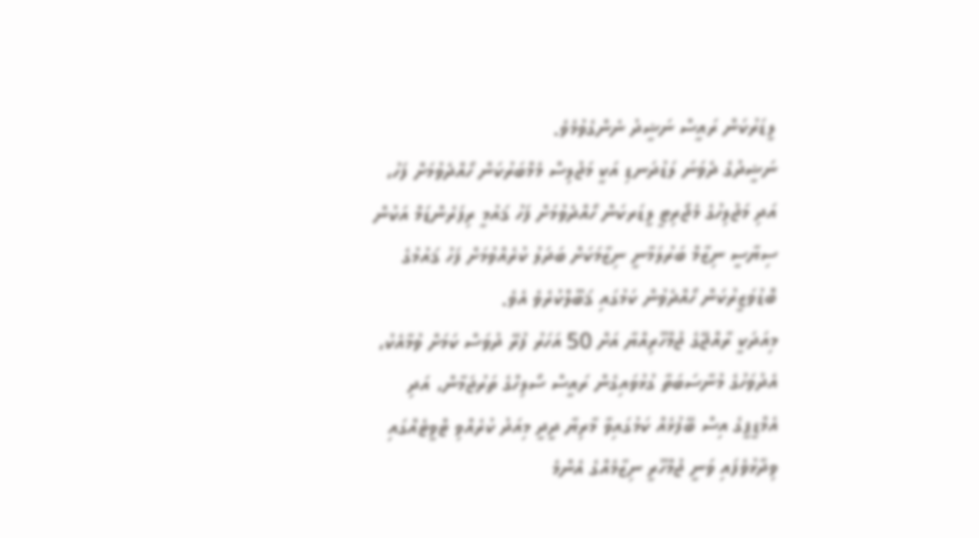ލީޑަރުކަން ރައީސް ނަޝީދު ނެންގެވުމެވެ.
ނަޝީދުގެ ދެވަނަ ލަޑުދަނޑި އަކީ މަޖުލިސް މެމްބަރުކަން ހޯއްދެވުމަށް ފަހު، އަދި މަޖުލިހުގެ މެޖޯރިޓީ ލީޑަރކަން ހޯއްދެވުމަށް ފަހު ޤައުމީ ރިފަރެންޑަމް އަކުން ސިޔާސީ ނިޒާމް ބަރުލަމާނީ ނިޒާމަކަށް ބަދަލު ކުރެއްވުމަށް ފަހު ޤައުމުގެ ބޮޑުވަޒީރުކަން ހޯއްދެވުން ކަމުގައި ޤަބޫލްކުރެވެ އެވެ.
މިއަދަކީ ރާއްޖޭގެ ޖުމްހޫރިއްޔާ އަށް 50 އަހަރު ފުރޭ ދުވަސް ކަމަށް ވުމާއެކު، އެދުވަހުގެ މުނާސަބަތާ ގުޅުވައިގެން ރައީސް ސޯލިހްގެ ތަރުޖަމާން، އަދި އެމްޑީޕީގެ އިސް ބޭފުޅެއް ކަމުގައިވާ މާރިޔާ ދީދީ މިއަދު ކުރެއްވި ޓްވީޓެއްގައި ވިދާޅުވެފައި ވަނީ ޖުމްހޫރީ ނިޒާމެއްގެ އެންމެ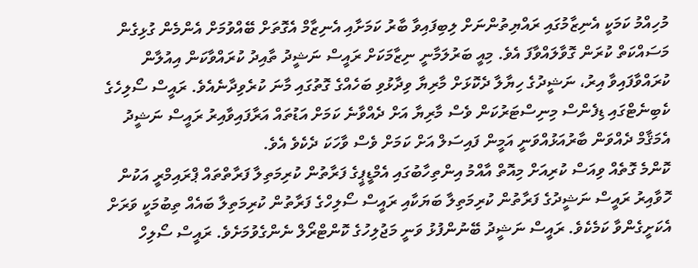މުހިއްމު ކަމަކީ އެނިޒާމުގައި ރައްޔިތުންނަށް ލިބިފައިވާ ބާރު ކަމަށާއި އެނިޒާމް އެގޮތަށް ބޭއްވުމަށް އެންމެން ގުޅިގެން މަސައްކަތް ކުރަން ގޮވާލައްވާފަ އެވެ. މިއީ ބަރުލަމާނީ ނިޒާމަކަށް ރައީސް ނަޝީދު ތާއިދު ކުރައްވާކަން އިއުލާން ކުރައްވާފައިވާ އިރު، ނަޝީދުގެ ހިޔާލާ ދެކޮޅަށް މާރިޔާ ވިދާޅުވި ބަހެއްގެ ގޮތުގައި މާނަ ކުރެވިދާނެއެވެ. ރައީސް ސޯލިހެގެ ކެބިނެޓްގައި ޑިފެންސް މިނިސްޓަރުކަން ވެސް މާރިޔާ އަށް ދެއްވާނެ ކަމަށް އަޑުތައް އަރާފައިވާއިރު ރައީސް ނަޝީދު އެމަޤާމް ދެއްވަން ބާރުއަޅުއްވަނީ އަމީން ފައިސަލް އަށް ކަމަށް ވެސް ވާހަކަ ދެކެވެ އެވެ.
ކޮންމެ ގޮތެއް ވިއަސް ކުރިއަށް މިއޮތް އާއްމު އިންތިހާބުގައި އެމްޑީޕީގެ ފަރާތުން ކުރިމަތިލާ ފަރާތްތައް ޕްރައިމްރީ އަކުން ހޮވާއިރު ރައީސް ނަޝީދުގެ ފަރާތުން ކުރިމަތިލާ ބަޔަކާއި ރައީސް ސޯލިހްގެ ފަރާތުން ކުރިމަތިލާ ބައެއް ތިބުމަކީ ވަރަށް އެކަށީގެންވާ ކަމެކެވެ. ރައީސް ނަޝީދު ބޭނުންފުޅު ވަނީ މަޖުލިހުގެ ކޮންޓްރޯލް ނެންގެވުމަށެވެ. ރައީސް ސޯލިހް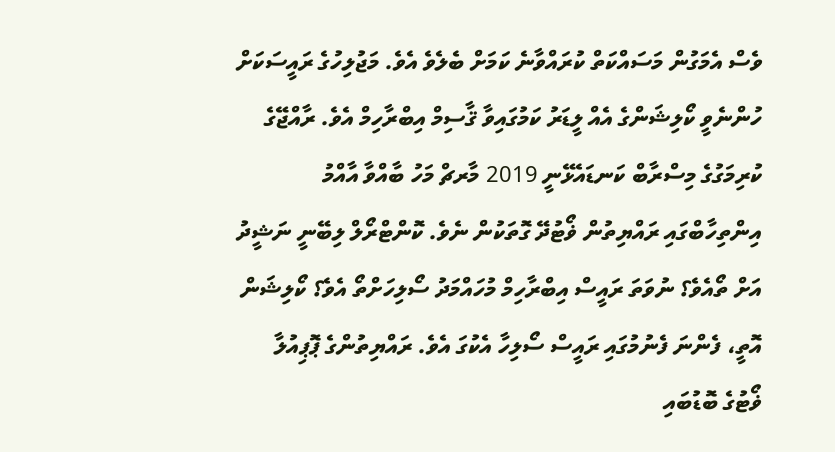ވެސް އެމަގުން މަސައްކަތް ކުރައްވާނެ ކަމަށް ބެލެވެ އެވެ. މަޖުލިހުގެ ރައީސަކަށް ހުންނެވީ ކޯލިޝަންގެ އެއް ލީޑަރު ކަމުގައިވާ ޤާސިމް އިބްރާހިމް އެވެ. ރާއްޖޭގެ ކުރިމަގުގެ މިސްރާބް ކަނޑައެޅޭނީ 2019 މާރޗް މަހު ބާއްވާ އާއްމު އިންތިހާބްގައި ރައްޔިތުން ޥޯޓުދޭ ގޮތަކުން ނެވެ. ކޮންޓްރޯލް ލިބޭނީ ނަޝީދު އަށް ތޯއެވެ؟ ނުވަތަ ރައީސް އިބްރާހިމް މުހައްމަދު ސޯލިހަށްތޯ އެވެ؟ ކޯލިޝަން އޮތީ، ފެންނަ ފެނުމުގައި ރައީސް ސޯލިހާ އެކުގަ އެވެ. ރައްޔިތުންގެ ޕޮޕިއުލާ ޥޯޓުގެ ބޮޑުބައި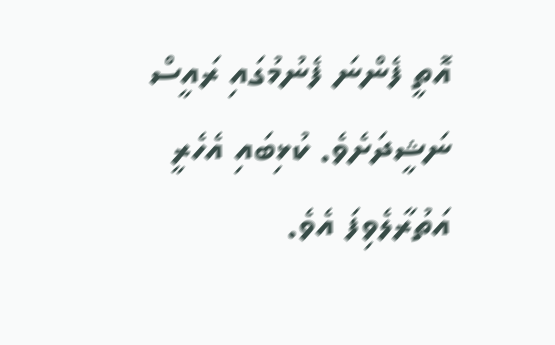އޮތީ ފެންނަ ފެނުމުގައި ރައީސް ނަޝީދަށެވެ. ކުޅިބައި އެހެރީ އަތުރާލެވިފަ އެވެ.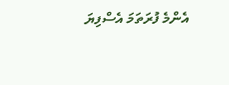އެންމެ ފުރަތަމަ އެސްފިޔަ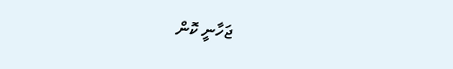ޖަހާނީ ކޮން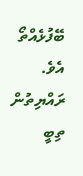ބޭފުޅެއްތޯ އެވެ. ރައްޔިތުން ތިބީ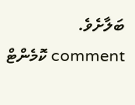ބަލާށެވެ.
comment ކޮމެންޓް